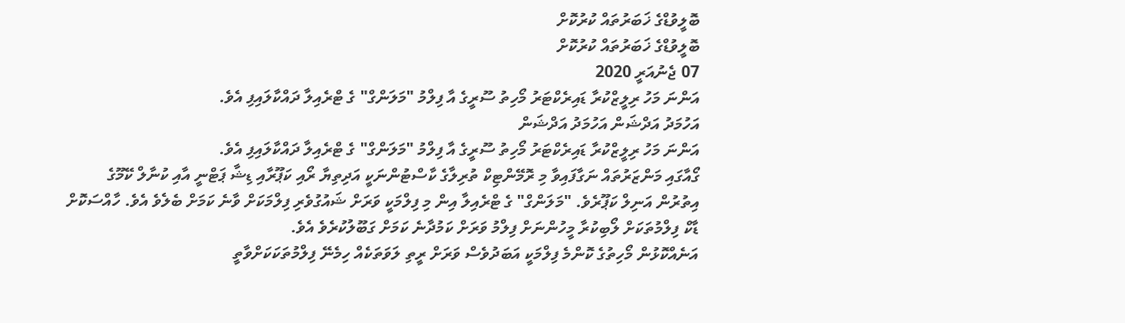ބޮލީވުޑްގެ ޚަބަރުތައް ކުރުކޮށް
ބޮލީވުޑްގެ ޚަބަރުތައް ކުރުކޮށް
07 ޖެނުއަރީ 2020
އަންނަ މަހު ރިލީޒްކުރާ ޑައިރެކްޓަރު މޯހިތު ސޫރީގެ އާ ފިލްމު "މަލަންގް" ގެ ޓްރެއިލާ ދައްކާލައިފި އެވެ.
އަހުމަދު އަދްޝަން އަހުމަދު އަދްޝަން
އަންނަ މަހު ރިލީޒްކުރާ ޑައިރެކްޓަރު މޯހިތު ސޫރީގެ އާ ފިލްމު "މަލަންގް" ގެ ޓްރެއިލާ ދައްކާލައިފި އެވެ.
ގޯއާގައި މަންޒަރުތައް ނަގާފައިވާ މި ރޮމޭންޓިކް ތުރިލާގެ ކާސްޓުންނަކީ އަދިތިޔާ ރޯއި ކަޕޫރާއި ޑިޝާ ޕަޓްނީ އާއި ކުނާލް ކޭމޫގެ އިތުރުން އަނިލް ކަޕޫރެވެ. "މަލަންގް" ގެ ޓްރެއިލާ އިން މި ފިލްމަކީ ވަރަށް ޝައުގުވެރި ފިލްމަކަށް ވާނެ ކަމަށް ބެލެވެ އެވެ. ހާއްސަކޮށް ޑާކް ފިލްމުތަކަށް ލޯބިކުރާ މީހުންނަށް ފިލްމު ވަރަށް ކަމުދާނެ ކަމަށް ގަބޫލުކުރެވެ އެވެ.
އަނެއްކޮޅުން މޯހިތުގެ ކޮންމެ ފިލްމަކީ އަބަދުވެސް ވަރަށް ރީތި ލަވަތަކެއް ހިމެނޭ ފިލްމުތަކަކަށްވާތީ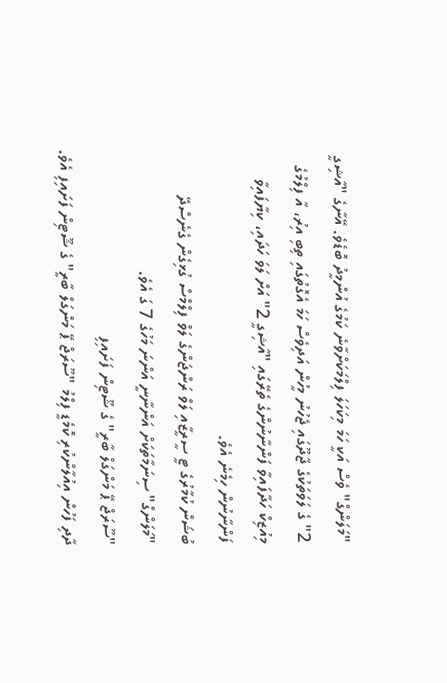"މަލަންގް" ވެސް އަކީ ހަމަ މިކަހަލަ ފިލްމަކަށްވާނެ ކަމުގެ އުންމީދު ބޮޑެވެ. އޭނާގެ "އާޝިގީ 2" ގެ ލަވަތަކުގެ ޖާދޫގައި ޖެހުނު މީހުން އަދިވެސް ހަމަ އެގޮތުގައި ތިބި އިރު، އާ ފިލްމުގެ މިއުޒިކް ހަދާފައިވާ ފަންނާނުންގެ ތެރޭގައި "އާޝިގީ 2" އަށް ލަވަ ހަދައި، ކިޔާފައިވާ ފަންނާނުން ހިމެނެ އެވެ.
ބުޝަން ކުމާރުގެ ޓީ ސީރީޒާއި ލަވް ރަންޖަންގެ ލަވް ފިލްމްސް ގުޅިގެން ގެނެސްދޭ "މަލަންގް" ސިނަމާތަކަށް އަންނާނީ އަންނަ މަހުގެ 7 ގަ އެވެ.
"ސޫރަޖް ޕޭ މަންގަލް ބާރީ" ގެ ޝޫޓިން ފަށައިފި
ދާދި ފަހުން އިއުލާންކުރި ކޮމެޑީ ފިލްމު "ސޫރަޖް ޕޭ މަންގަލް ބާރީ" ގެ ޝޫޓިން ފަށައިފި އެވެ.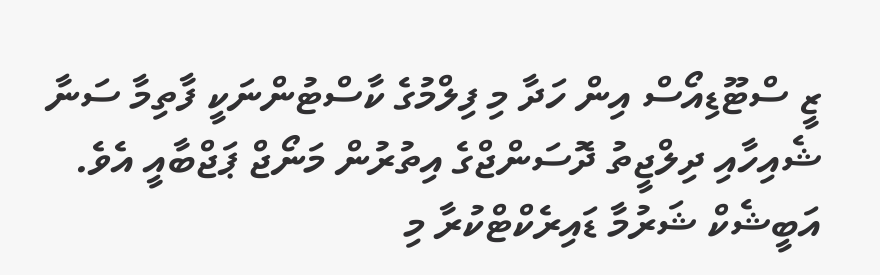ޒީ ސްޓޫޑިއޯސް އިން ހަދާ މި ފިލްމުގެ ކާސްޓުންނަކީ ފާތިމާ ސަނާ ޝެއިހާއި ދިލްޖީތު ދޮސަންޖްގެ އިތުރުން މަނޯޖް ޕަޖްބާއީ އެވެ. އަބީޝެކް ޝަރުމާ ޑައިރެކްޓްކުރާ މި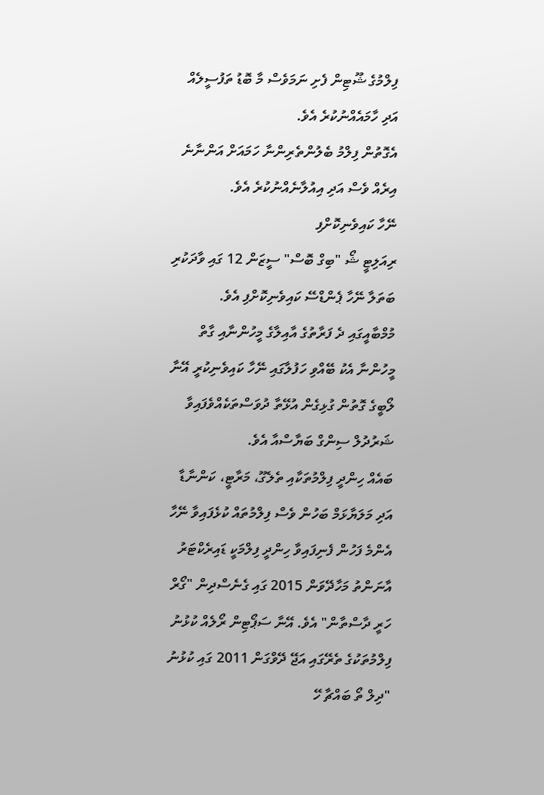ފިލްމުގެ ޝޫޓިން ފެށި ނަމަވެސް މާ ބޮޑު ތަފުސީލެއް އަދި ހާމައެއްނުކުރެ އެވެ.
އެގޮތުން ފިލްމު ބެލުންތެރިންނާ ހަމައަށް އަންނާނެ އިރެއް ވެސް އަދި އިއުލާނެއްނުކުރެ އެވެ.
ނޭހާ ކައިވެނިކޮށްފި
ރިއަލިޓީ ޝޯ "ބިގް ބޮސް" ސީޒަން 12 ގައި ވާދަކުރި ބަތަލާ ނޭހާ ޕެންޑްސޭ ކައިވެނިކޮށްފި އެވެ.
މުމްބާއީގައި ދެ ފަރާތުގެ އާއިލާގެ މީހުންނާއި ގާތް މީހުންނާ އެކު ބޭއްވި ހަފުލާގައި ނޭހާ ކައިވެނިކުރީ އޭނާ ލޯބީގެ ގޮތުން ގުޅިގެން އުޅޭތާ ދުވަސްތަކެއްވެފައިވާ ޝަރުދުލް ސިންގް ބަޔާސްއާ އެވެ.
ބައެއް ހިންދީ ފިލްމުތަކާއި ތެލެގޫ، މަރާޓީ، ކަންނާޑާ އަދި މަލަޔާޅަމް ބަހުން ވެސް ފިލްމުތައް ކުޅެފައިވާ ނޭހާ އެންމެ ފަހުން ފެނިފައިވާ ހިންދީ ފިލްމަކީ ޑައިރެކްޓަރު އާނަންތު މަހާދޭވަން 2015 ގައި ގެނެސްދިން "ގޯރް ހަރީ ދާސްތާން" އެވެ. އޭނާ ސަޕޯޓިން ރޯލެއް ކުޅުނު ފިލްމުތަކުގެ ތެރޭގައި އަޖޭ ދޭވްގަން 2011 ގައި ކުޅުނު "ދިލް ތޯ ބައްޗާ ހޭ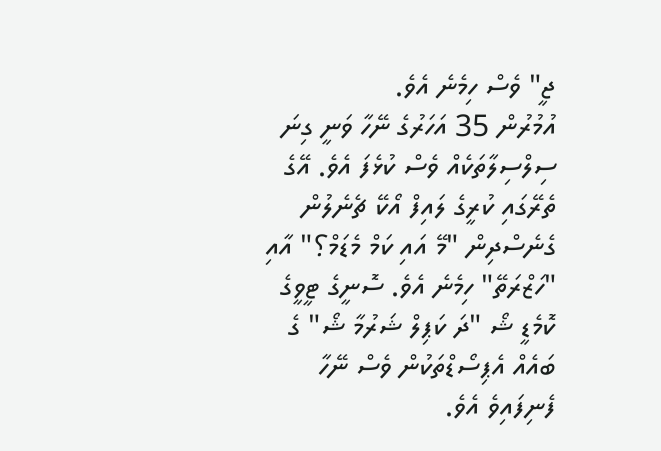ޖީ" ވެސް ހިމެނެ އެވެ.
އުމުރުން 35 އަހަރުގެ ނޭހާ ވަނީ ގިނަ ސިލްސިލާތަކެއް ވެސް ކުޅެފަ އެވެ. އޭގެ ތެރޭގައި ކުރީގެ ލައިފް އޯކޭ ޗެނެލުން ގެނެސްދިން "މޭ އައި ކަމް މެޑަމް؟" އާއި "ހަޒްރަތޭ" ހިމެނެ އެވެ. ސޮނީގެ ޓީވީގެ ކޮމެޑީ ޝޯ "ދަ ކަޕިލް ޝަރުމާ ޝޯ" ގެ ބައެއް އެޕިސޯޑްތަކުން ވެސް ނޭހާ ފެނިފައިވެ އެވެ.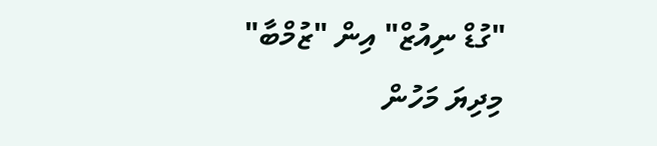"ގުޑް ނިއުޒް" އިން "ޒުމްބާ"
މިދިޔަ މަހުން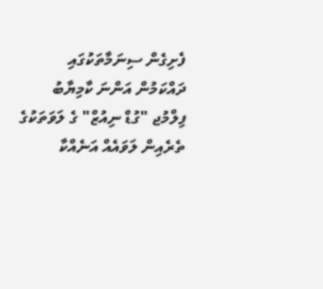ފެށިގެން ސިނަމާތަކުގައި ދައްކަމުން އަންނަ ކާމިޔާބު ފިލްމުޖ "ގުޑް ނިއުޒް" ގެ ލަވަތަކުގެ ތެރެއިން ލަވައެއް އަނެއްކާ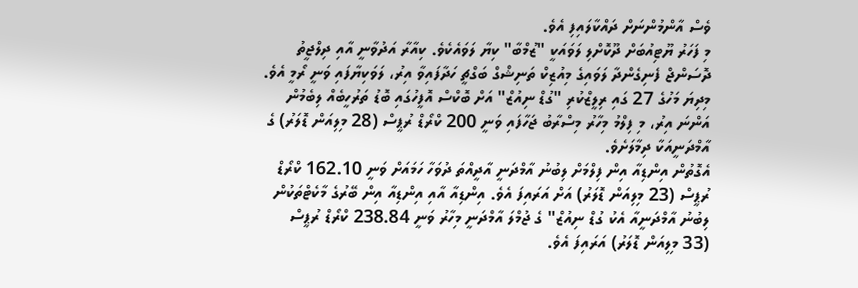ވެސް އާންމުންނަށް ދައްކާލައިފި އެވެ.
މި ފަހަރު ޔޫޓިއުބަށް ދޫކޮށްލި ލަވައަކީ "ޒުމްބާ" ކިޔާ ލަވައެކެވެ. ކިއާރާ އަދުވާނީ އާއި ދިލްޖީތު ދޮސަންޖް ފެނިގެންދާ ލަވައިގެ މިއުޒިކް ތަނިޝްގް ބަގްޗީ ހަދާފައިވާ އިރު، ލަވަކިޔާފައި ވަނީ ރޯމީ އެވެ.
މިދިޔަ މަހުގެ 27 ގައި ރިލީޒްކުރި "ގުޑް ނިއުޒް" އަށް ބޮކްސް އޮފީހުގައި ބޮޑު ތަރުހީބެއް ލިބެމުން އަންނަ އިރު، މި ފިލްމު މިހާރު މިސްރާބު ޖަހާފައި ވަނީ 200 ކްރޯޑް ރުޕީސް (28 މިލިއަން ޑޮލަރު) ގެ އާމްދަނީއަކާ ދިމާލަށެވެ.
އެގޮތުން އިންޑިއާ އިން ފިލްމަށް ލިބުނު އާމްދަނީ އާދީއްތަ ދުވަހާ ހަމައަށް ވަނީ 162.10 ކްރޯޑް ރުޕީސް (23 މިލިއަން ޑޮލަރު) އަށް އަރައިފަ އެވެ. އިންޑިއާ އާއި އިންޑިއާ އިން ބޭރުގެ މާކެޓްތަކުން ލިބުނު އާމްދަނީއާ އެކު ގުޑް ނިއުޒް" ގެ ޖުމްލަ އާމްދަނީ މިހާރު ވަނީ 238.84 ކްރޯޑް ރުޕީސް (33 މިލިއަން ޑޮލަރު) އަރައިފަ އެވެ.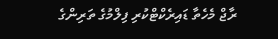ރާޖް މެހެތާ ޑައިރެކްޓްކުރި ފިލްމުގެ ތަރިންގެ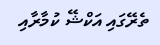ތެރޭގައި އަކްޝޭ ކުމާރާއި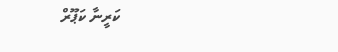ކަރީނާ ކަޕޫރް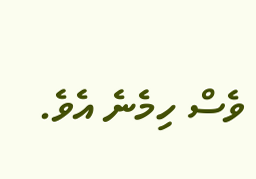ވެސް ހިމެނެ އެވެ.